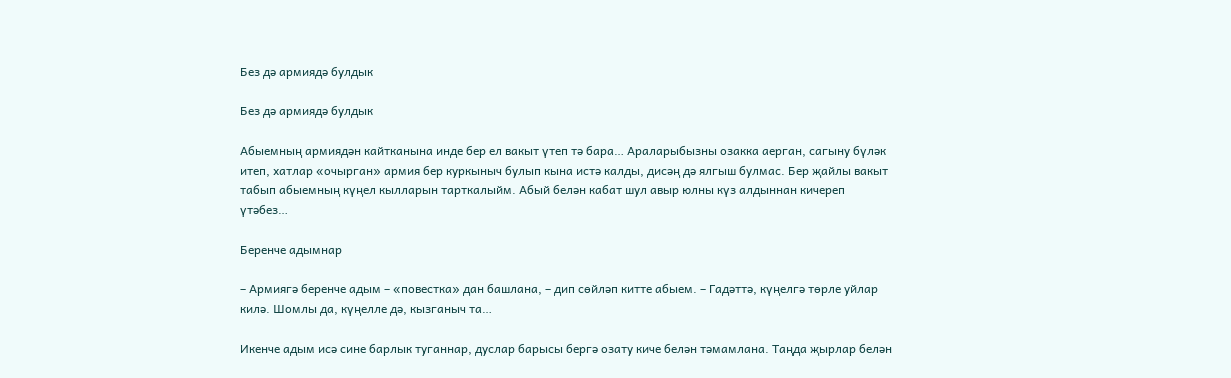Без дә армиядә булдык

Без дә армиядә булдык

Абыемның армиядән кайтканына инде бер ел вакыт үтеп тә бара… Араларыбызны озакка аерган, сагыну бүләк итеп, хатлар «очырган» армия бер куркыныч булып кына истә калды, дисәң дә ялгыш булмас. Бер җайлы вакыт табып абыемның күңел кылларын тарткалыйм. Абый белән кабат шул авыр юлны күз алдыннан кичереп үтәбез…

Беренче адымнар

– Армиягә беренче адым – «повестка» дан башлана, – дип сөйләп китте абыем. – Гадәттә, күңелгә төрле уйлар килә. Шомлы да, күңелле дә, кызганыч та…

Икенче адым исә сине барлык туганнар, дуслар барысы бергә озату киче белән тәмамлана. Таңда җырлар белән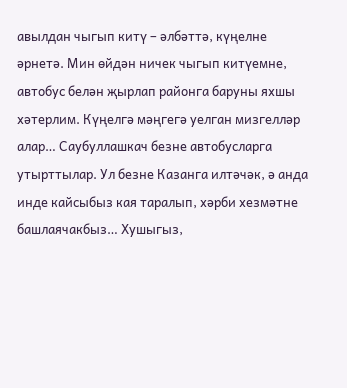авылдан чыгып китү – әлбәттә, күңелне әрнетә. Мин өйдән ничек чыгып китүемне, автобус белән җырлап районга баруны яхшы хәтерлим. Күңелгә мәңгегә уелган мизгелләр алар… Саубуллашкач безне автобусларга утырттылар. Ул безне Казанга илтәчәк, ә анда инде кайсыбыз кая таралып, хәрби хезмәтне башлаячакбыз… Хушыгыз,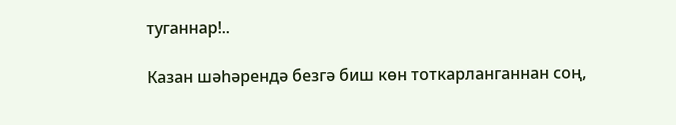туганнар!..

Казан шәһәрендә безгә биш көн тоткарланганнан соң,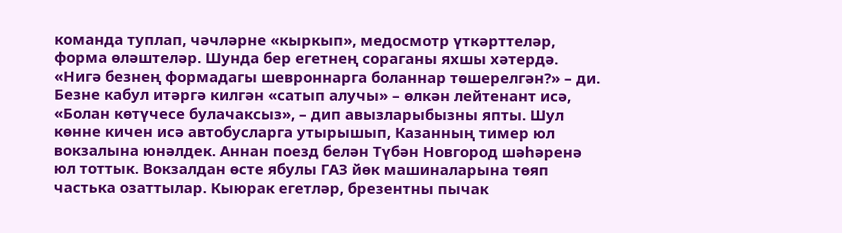команда туплап, чәчләрне «кыркып», медосмотр үткәрттеләр, форма өләштеләр. Шунда бер егетнең сораганы яхшы хәтердә. «Нигә безнең формадагы шевроннарга боланнар төшерелгән?» – ди. Безне кабул итәргә килгән «сатып алучы» – өлкән лейтенант исә, «Болан көтүчесе булачаксыз», – дип авызларыбызны япты. Шул көнне кичен исә автобусларга утырышып, Казанның тимер юл вокзалына юнәлдек. Аннан поезд белән Түбән Новгород шәһәренә юл тоттык. Вокзалдан өсте ябулы ГАЗ йөк машиналарына төяп частька озаттылар. Кыюрак егетләр, брезентны пычак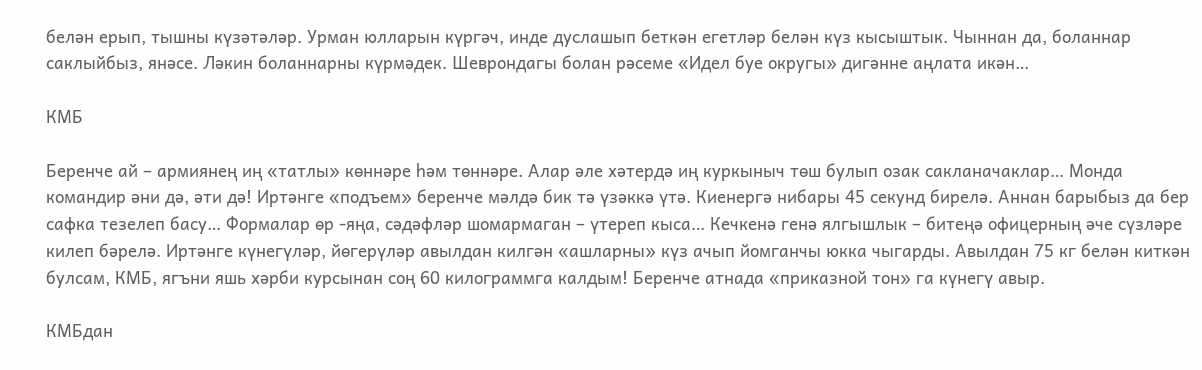белән ерып, тышны күзәтәләр. Урман юлларын күргәч, инде дуслашып беткән егетләр белән күз кысыштык. Чыннан да, боланнар саклыйбыз, янәсе. Ләкин боланнарны күрмәдек. Шеврондагы болан рәсеме «Идел буе округы» дигәнне аңлата икән…

КМБ

Беренче ай – армиянең иң «татлы» көннәре һәм төннәре. Алар әле хәтердә иң куркыныч төш булып озак сакланачаклар… Монда командир әни дә, әти дә! Иртәнге «подъем» беренче мәлдә бик тә үзәккә үтә. Киенергә нибары 45 секунд бирелә. Аннан барыбыз да бер сафка тезелеп басу… Формалар өр -яңа, сәдәфләр шомармаган – үтереп кыса… Кечкенә генә ялгышлык – битеңә офицерның әче сүзләре килеп бәрелә. Иртәнге күнегүләр, йөгерүләр авылдан килгән «ашларны» күз ачып йомганчы юкка чыгарды. Авылдан 75 кг белән киткән булсам, КМБ, ягъни яшь хәрби курсынан соң 60 килограммга калдым! Беренче атнада «приказной тон» га күнегү авыр.

КМБдан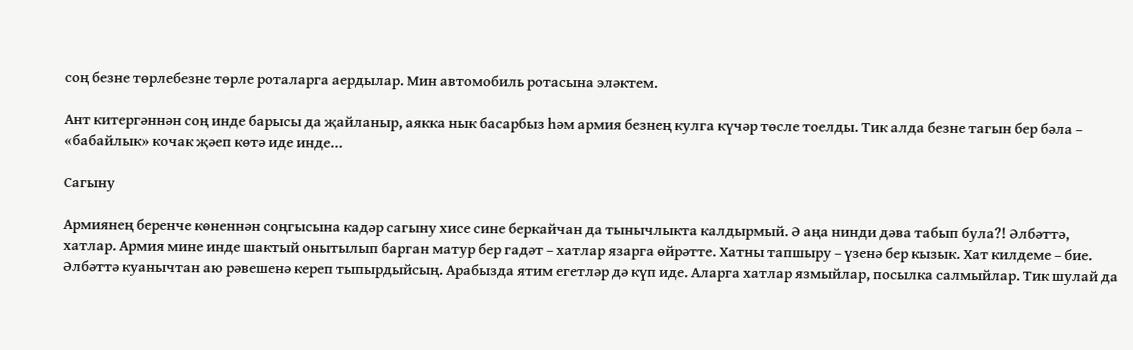соң безне төрлебезне төрле роталарга аердылар. Мин автомобиль ротасына эләктем.

Ант китергәннән соң инде барысы да җайланыр, аякка нык басарбыз һәм армия безнең кулга күчәр төсле тоелды. Тик алда безне тагын бер бәла – «бабайлык» кочак җәеп көтә иде инде…

Сагыну

Армиянең беренче көненнән соңгысына кадәр сагыну хисе сине беркайчан да тынычлыкта калдырмый. Ә аңа нинди дәва табып була?! Әлбәттә, хатлар. Армия мине инде шактый онытылып барган матур бер гадәт – хатлар язарга өйрәтте. Хатны тапшыру – үзенә бер кызык. Хат килдеме – бие. Әлбәттә куанычтан аю рәвешенә кереп тыпырдыйсың. Арабызда ятим егетләр дә күп иде. Аларга хатлар язмыйлар, посылка салмыйлар. Тик шулай да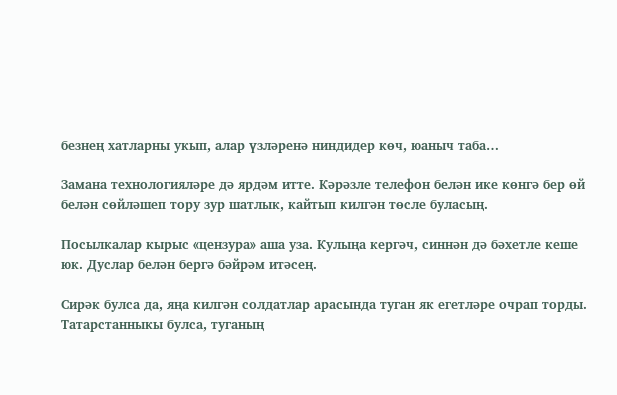безнең хатларны укып, алар үзләренә ниндидер көч, юаныч таба…

Замана технологияләре дә ярдәм итте. Кәрәзле телефон белән ике көнгә бер өй белән сөйләшеп тору зур шатлык, кайтып килгән төсле буласың.

Посылкалар кырыс «цензура» аша уза. Кулыңа кергәч, синнән дә бәхетле кеше юк. Дуслар белән бергә бәйрәм итәсең.

Сирәк булса да, яңа килгән солдатлар арасында туган як егетләре очрап торды. Татарстанныкы булса, туганың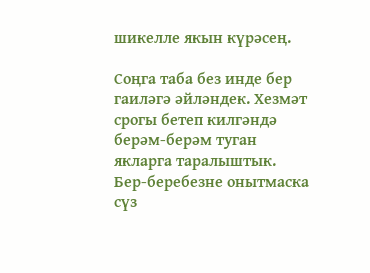шикелле якын күрәсең.

Соңга таба без инде бер гаиләгә әйләндек. Хезмәт срогы бетеп килгәндә берәм-берәм туган якларга таралыштык. Бер-беребезне онытмаска сүз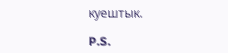куештык.

P.S.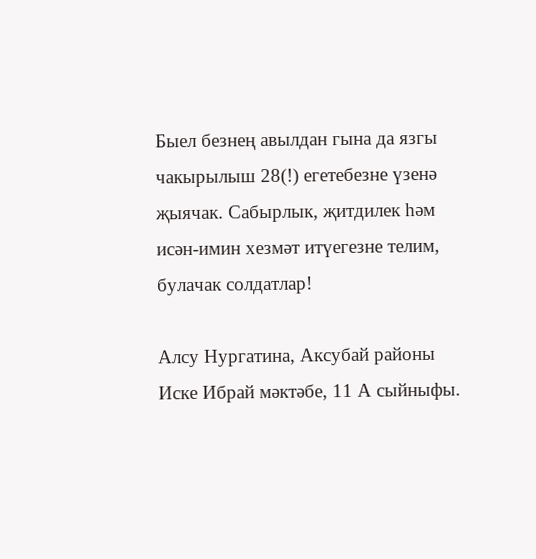Быел безнең авылдан гына да язгы чакырылыш 28(!) егетебезне үзенә җыячак. Сабырлык, җитдилек һәм исән-имин хезмәт итүегезне телим, булачак солдатлар!

Алсу Нургатина, Аксубай районы Иске Ибрай мәктәбе, 11 А сыйныфы.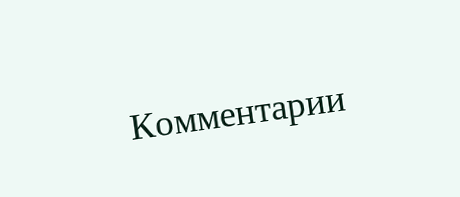Комментарии